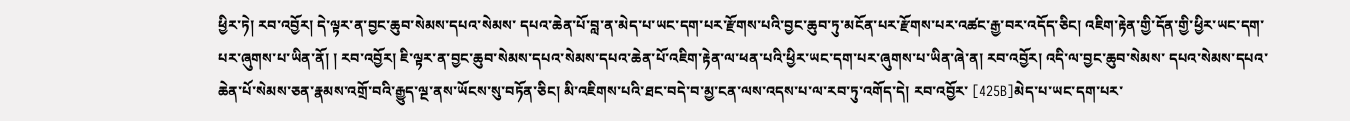ཕྱིར་ཏེ། རབ་འབྱོར། དེ་ལྟར་ན་བྱང་ཆུབ་སེམས་དཔའ་སེམས་ དཔའ་ཆེན་པོ་བླ་ན་མེད་པ་ཡང་དག་པར་རྫོགས་པའི་བྱང་ཆུབ་ཏུ་མངོན་པར་རྫོགས་པར་འཚང་རྒྱ་བར་འདོད་ཅིང། འཇིག་རྟེན་གྱི་དོན་གྱི་ཕྱིར་ཡང་དག་པར་ཞུགས་པ་ཡིན་ནོ། ། རབ་འབྱོར། ཇི་ལྟར་ན་བྱང་ཆུབ་སེམས་དཔའ་སེམས་དཔའ་ཆེན་པོ་འཇིག་རྟེན་ལ་ཕན་པའི་ཕྱིར་ཡང་དག་པར་ཞུགས་པ་ཡིན་ཞེ་ན། རབ་འབྱོར། འདི་ལ་བྱང་ཆུབ་སེམས་ དཔའ་སེམས་དཔའ་ཆེན་པོ་སེམས་ཅན་རྣམས་འགྲོ་བའི་རྒྱུད་ལྔ་ནས་ཡོངས་སུ་བཏོན་ཅིང། མི་འཇིགས་པའི་ཐང་བདེ་བ་མྱ་ངན་ལས་འདས་པ་ལ་རབ་ཏུ་འགོད་དེ། རབ་འབྱོར་ [425B]མེད་པ་ཡང་དག་པར་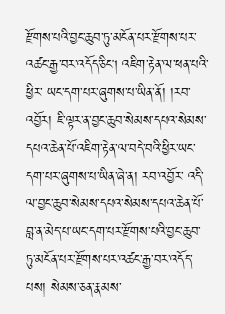རྫོགས་པའི་བྱང་ཆུབ་ཏུ་མངོན་པར་རྫོགས་པར་འཚང་རྒྱ་བར་འདོད་ཅིང། འཇིག་རྟེན་ལ་ཕན་པའི་ཕྱིར་ ཡང་དག་པར་ཞུགས་པ་ཡིན་ནོ། །རབ་འབྱོར། ཇི་ལྟར་ན་བྱང་ཆུབ་སེམས་དཔའ་སེམས་དཔའ་ཆེན་པོ་འཇིག་རྟེན་ལ་བདེ་བའི་ཕྱིར་ཡང་དག་པར་ཞུགས་པ་ཡིན་ཞེ་ན། རབ་འབྱོར་ འདི་ལ་བྱང་ཆུབ་སེམས་དཔའ་སེམས་དཔའ་ཆེན་པོ་བླ་ན་མེད་པ་ཡང་དག་པར་རྫོགས་པའི་བྱང་ཆུབ་ཏུ་མངོན་པར་རྫོགས་པར་འཚང་རྒྱ་བར་འདོད་པས། སེམས་ཅན་རྣམས་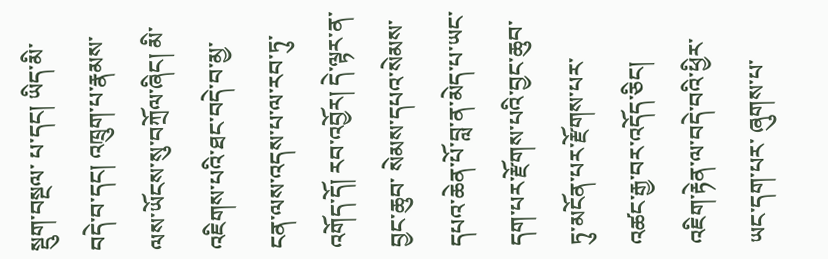སྡུག་བསྔལ་ པ་དང། ཡིད་མི་བདེ་བ་དང། འཁྲུག་པ་རྣམས་ལས་ཡོངས་སུ་བཀྲོལ་ཞིང། མི་འཇིགས་པའི་ཐང་བདེ་བ་མྱ་ངན་ལས་འདས་པ་ལ་རབ་ཏུ་འགོད་དོ། རབ་འབྱོར། དེ་ལྟར་ན་བྱང་ཆུབ་ སེམས་དཔའ་སེམས་དཔའ་ཆེན་པོ་བླ་ན་མེད་པ་ཡང་དག་པར་རྫོགས་པའི་བྱང་ཆུབ་ཏུ་མངོན་པར་རྫོགས་པར་འཚང་རྒྱ་བར་འདོད་ཅིང། འཇིག་རྟེན་ལ་བདེ་བའི་ཕྱིར་ཡང་དག་པར་ ཞུགས་པ་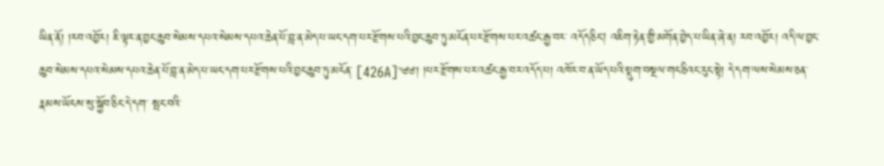ཡིན་ནོ། །རབ་འབྱོར། ཇི་ལྟར་ན་བྱང་ཆུབ་སེམས་དཔའ་སེམས་དཔའ་ཆེན་པོ་བླ་ན་མེད་པ་ཡང་དག་པར་རྫོགས་པའི་བྱང་ཆུབ་ཏུ་མངོན་པར་རྫོགས་པར་འཚང་རྒྱ་བར་ འདོད་ཅིང། འཇིག་རྟེན་གྱི་མགོན་བྱེད་པ་ཡིན་ཞེ་ན། རབ་འབྱོར། འདི་ལ་བྱང་ཆུབ་སེམས་དཔའ་སེམས་དཔའ་ཆེན་པོ་བླ་ན་མེད་པ་ཡང་དག་པར་རྫོགས་པའི་བྱང་ཆུབ་ཏུ་མངོན་ [426A]༄༅། །པར་རྫོགས་པར་འཚང་རྒྱ་བར་འདོད་པ། འཁོར་བ་ན་ཡོད་པའི་སྡུག་བསྔལ་གང་ཅིའང་རུང་སྟེ། དེ་དག་ལས་སེམས་ཅན་རྣམས་ཡོངས་སུ་སྐྱོབ་ཅིང་དེ་དག་ སྤང་བའི་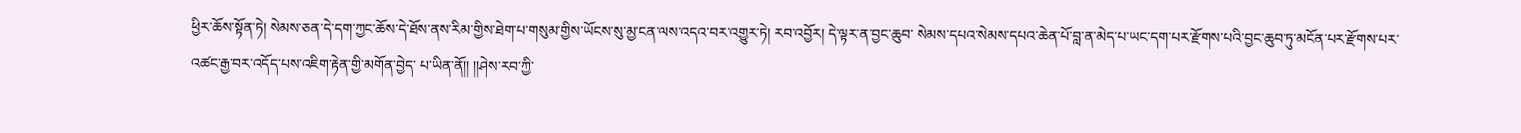ཕྱིར་ཆོས་སྟོན་ཏེ། སེམས་ཅན་དེ་དག་ཀྱང་ཆོས་དེ་ཐོས་ནས་རིམ་གྱིས་ཐེག་པ་གསུམ་གྱིས་ཡོངས་སུ་མྱ་ངན་ལས་འདའ་བར་འགྱུར་ཏེ། རབ་འབྱོར། དེ་ལྟར་ན་བྱང་ཆུབ་ སེམས་དཔའ་སེམས་དཔའ་ཆེན་པོ་བླ་ན་མེད་པ་ཡང་དག་པར་རྫོགས་པའི་བྱང་ཆུབ་ཏུ་མངོན་པར་རྫོགས་པར་འཚང་རྒྱ་བར་འདོད་པས་འཇིག་རྟེན་གྱི་མགོན་བྱེད་ པ་ཡིན་ནོ།། །།ཤེས་རབ་ཀྱི་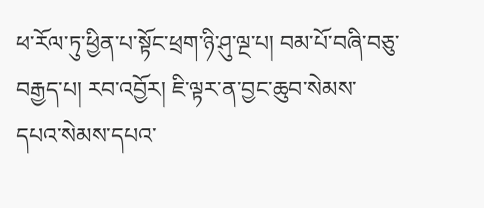ཕ་རོལ་ཏུ་ཕྱིན་པ་སྟོང་ཕྲག་ཉི་ཤུ་ལྔ་པ། བམ་པོ་བཞི་བཅུ་བརྒྱད་པ། རབ་འབྱོར། ཇི་ལྟར་ན་བྱང་ཆུབ་སེམས་དཔའ་སེམས་དཔའ་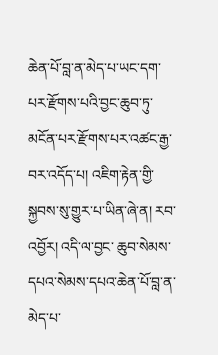ཆེན་པོ་བླ་ན་མེད་པ་ཡང་དག་པར་རྫོགས་པའི་བྱང་ཆུབ་ཏུ་མངོན་པར་རྫོགས་པར་འཚང་རྒྱ་བར་འདོད་པ། འཇིག་རྟེན་གྱི་སྐྱབས་སུ་གྱུར་པ་ཡིན་ཞེ་ན། རབ་འབྱོར། འདི་ལ་བྱང་ ཆུབ་སེམས་དཔའ་སེམས་དཔའ་ཆེན་པོ་བླ་ན་མེད་པ་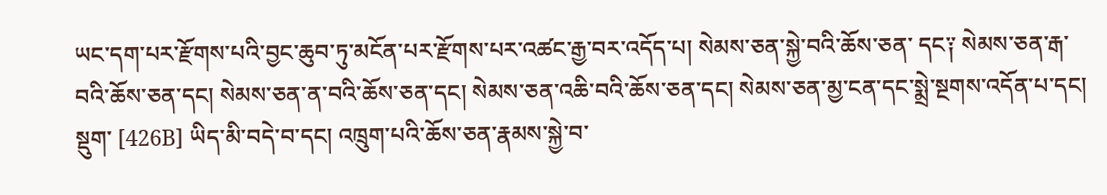ཡང་དག་པར་རྫོགས་པའི་བྱང་ཆུབ་ཏུ་མངོན་པར་རྫོགས་པར་འཚང་རྒྱ་བར་འདོད་པ། སེམས་ཅན་སྐྱེ་བའི་ཆོས་ཅན་ དང༑ སེམས་ཅན་རྒ་བའི་ཆོས་ཅན་དང། སེམས་ཅན་ན་བའི་ཆོས་ཅན་དང། སེམས་ཅན་འཆི་བའི་ཆོས་ཅན་དང། སེམས་ཅན་མྱ་ངན་དང་སྨྲེ་སྔགས་འདོན་པ་དང། སྡུག་ [426B] ཡིད་མི་བདེ་བ་དང། འཁྲུག་པའི་ཆོས་ཅན་རྣམས་སྐྱེ་བ་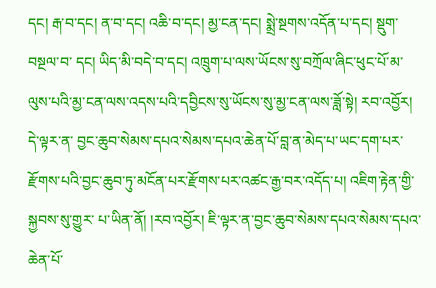དང། རྒ་བ་དང། ན་བ་དང། འཆི་བ་དང། མྱ་ངན་དང། སྨྲེ་སྔགས་འདོན་པ་དང། སྡུག་བསྔལ་བ་ དང། ཡིད་མི་བདེ་བ་དང། འཁྲུག་པ་ལས་ཡོངས་སུ་བཀྲོལ་ཞིང་ཕུང་པོ་མ་ལུས་པའི་མྱ་ངན་ལས་འདས་པའི་དབྱིངས་སུ་ཡོངས་སུ་མྱ་ངན་ལས་ཟློ་སྟེ། རབ་འབྱོར། དེ་ལྟར་ན་ བྱང་ཆུབ་སེམས་དཔའ་སེམས་དཔའ་ཆེན་པོ་བླ་ན་མེད་པ་ཡང་དག་པར་རྫོགས་པའི་བྱང་ཆུབ་ཏུ་མངོན་པར་རྫོགས་པར་འཚང་རྒྱ་བར་འདོད་པ། འཇིག་རྟེན་གྱི་སྐྱབས་སུ་གྱུར་ པ་ཡིན་ནོ། །རབ་འབྱོར། ཇི་ལྟར་ན་བྱང་ཆུབ་སེམས་དཔའ་སེམས་དཔའ་ཆེན་པོ་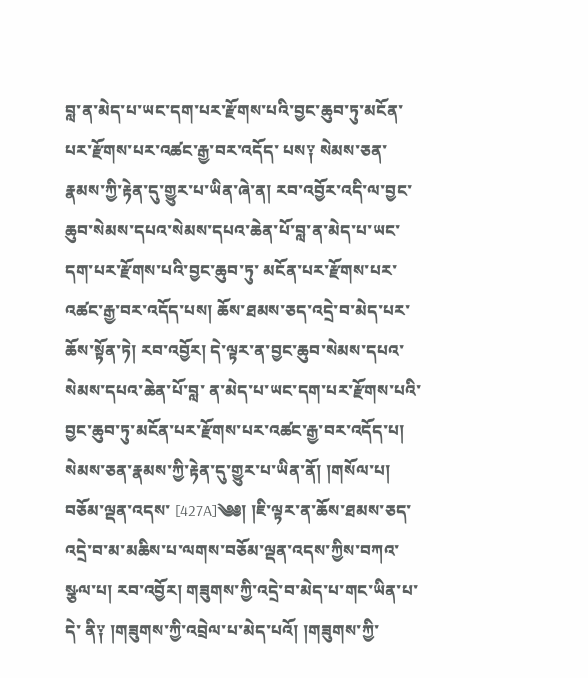བླ་ན་མེད་པ་ཡང་དག་པར་རྫོགས་པའི་བྱང་ཆུབ་ཏུ་མངོན་པར་རྫོགས་པར་འཚང་རྒྱ་བར་འདོད་ པས༑ སེམས་ཅན་རྣམས་ཀྱི་རྟེན་དུ་གྱུར་པ་ཡིན་ཞེ་ན། རབ་འབྱོར་འདི་ལ་བྱང་ཆུབ་སེམས་དཔའ་སེམས་དཔའ་ཆེན་པོ་བླ་ན་མེད་པ་ཡང་དག་པར་རྫོགས་པའི་བྱང་ཆུབ་ཏུ་ མངོན་པར་རྫོགས་པར་འཚང་རྒྱ་བར་འདོད་པས། ཆོས་ཐམས་ཅད་འདྲེ་བ་མེད་པར་ཆོས་སྟོན་ཏེ། རབ་འབྱོར། དེ་ལྟར་ན་བྱང་ཆུབ་སེམས་དཔའ་སེམས་དཔའ་ཆེན་པོ་བླ་ ན་མེད་པ་ཡང་དག་པར་རྫོགས་པའི་བྱང་ཆུབ་ཏུ་མངོན་པར་རྫོགས་པར་འཚང་རྒྱ་བར་འདོད་པ། སེམས་ཅན་རྣམས་ཀྱི་རྟེན་དུ་གྱུར་པ་ཡིན་ནོ། །གསོལ་པ། བཅོམ་ལྡན་འདས་ [427A]༄༅། །ཇི་ལྟར་ན་ཆོས་ཐམས་ཅད་འདྲེ་བ་མ་མཆིས་པ་ལགས་བཅོམ་ལྡན་འདས་ཀྱིས་བཀའ་སྩལ་པ། རབ་འབྱོར། གཟུགས་ཀྱི་འདྲེ་བ་མེད་པ་གང་ཡིན་པ་དེ་ ནི༑ །གཟུགས་ཀྱི་འབྲེལ་པ་མེད་པའོ། །གཟུགས་ཀྱི་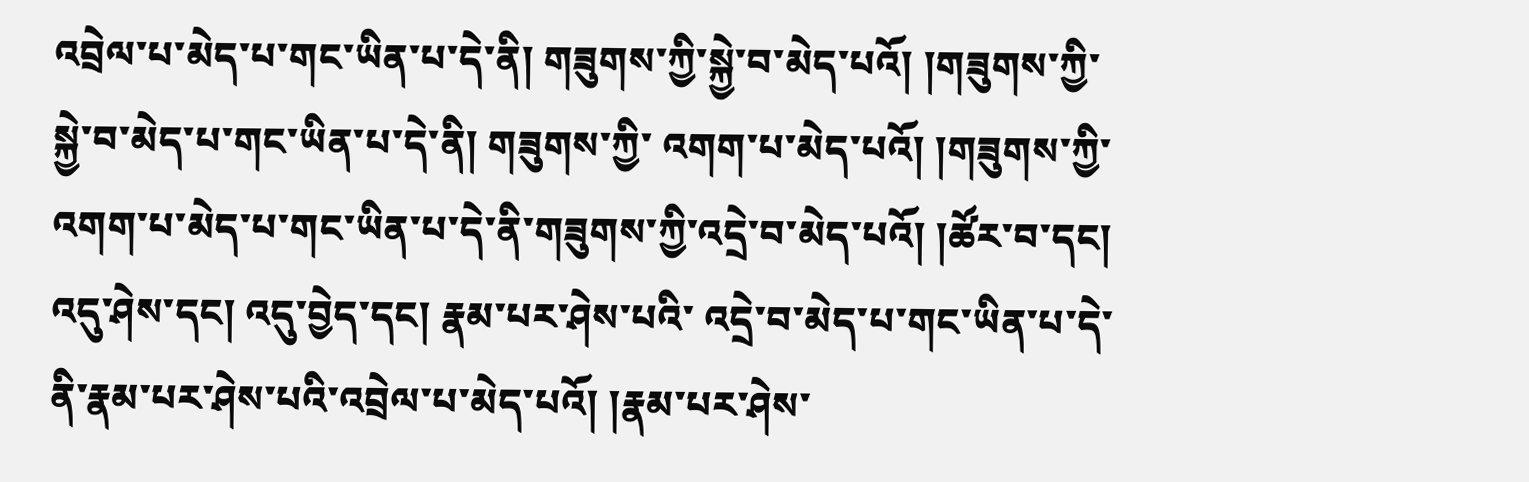འབྲེལ་པ་མེད་པ་གང་ཡིན་པ་དེ་ནི། གཟུགས་ཀྱི་སྐྱེ་བ་མེད་པའོ། །གཟུགས་ཀྱི་སྐྱེ་བ་མེད་པ་གང་ཡིན་པ་དེ་ནི། གཟུགས་ཀྱི་ འགག་པ་མེད་པའོ། །གཟུགས་ཀྱི་འགག་པ་མེད་པ་གང་ཡིན་པ་དེ་ནི་གཟུགས་ཀྱི་འདྲེ་བ་མེད་པའོ། །ཚོར་བ་དང། འདུ་ཤེས་དང། འདུ་བྱེད་དང། རྣམ་པར་ཤེས་པའི་ འདྲེ་བ་མེད་པ་གང་ཡིན་པ་དེ་ནི་རྣམ་པར་ཤེས་པའི་འབྲེལ་པ་མེད་པའོ། །རྣམ་པར་ཤེས་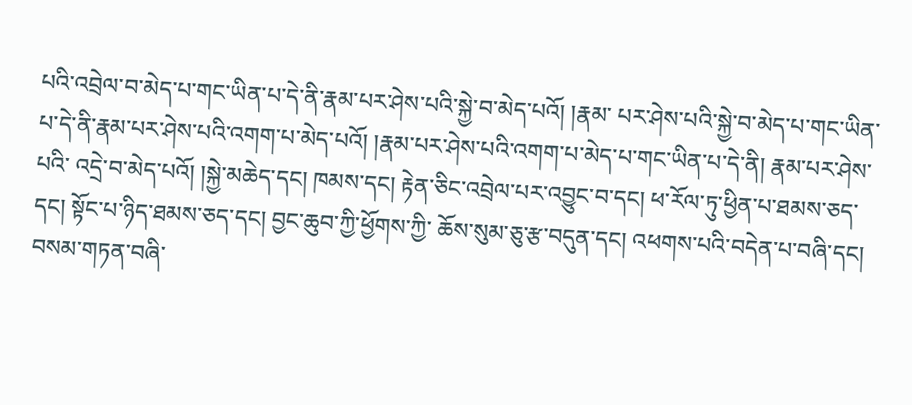པའི་འབྲེལ་བ་མེད་པ་གང་ཡིན་པ་དེ་ནི་རྣམ་པར་ཤེས་པའི་སྐྱེ་བ་མེད་པའོ། །རྣམ་ པར་ཤེས་པའི་སྐྱེ་བ་མེད་པ་གང་ཡིན་པ་དེ་ནི་རྣམ་པར་ཤེས་པའི་འགག་པ་མེད་པའོ། །རྣམ་པར་ཤེས་པའི་འགག་པ་མེད་པ་གང་ཡིན་པ་དེ་ནི། རྣམ་པར་ཤེས་པའི་ འདྲེ་བ་མེད་པའོ། །སྐྱེ་མཆེད་དང། ཁམས་དང། རྟེན་ཅིང་འབྲེལ་པར་འབྱུང་བ་དང། ཕ་རོལ་ཏུ་ཕྱིན་པ་ཐམས་ཅད་དང། སྟོང་པ་ཉིད་ཐམས་ཅད་དང། བྱང་ཆུབ་ཀྱི་ཕྱོགས་ཀྱི་ ཆོས་སུམ་ཅུ་རྩ་བདུན་དང། འཕགས་པའི་བདེན་པ་བཞི་དང། བསམ་གཏན་བཞི་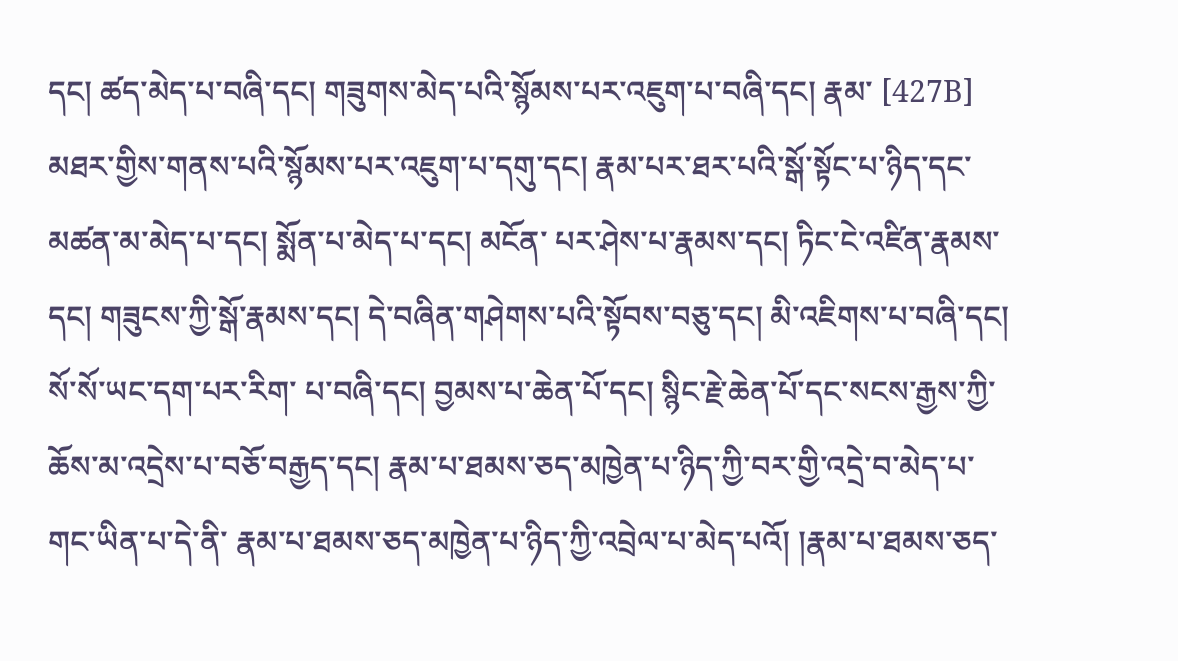དང། ཚད་མེད་པ་བཞི་དང། གཟུགས་མེད་པའི་སྙོམས་པར་འཇུག་པ་བཞི་དང། རྣམ་ [427B] མཐར་གྱིས་གནས་པའི་སྙོམས་པར་འཇུག་པ་དགུ་དང། རྣམ་པར་ཐར་པའི་སྒོ་སྟོང་པ་ཉིད་དང་མཚན་མ་མེད་པ་དང། སྨོན་པ་མེད་པ་དང། མངོན་ པར་ཤེས་པ་རྣམས་དང། ཏིང་ངེ་འཛིན་རྣམས་དང། གཟུངས་ཀྱི་སྒོ་རྣམས་དང། དེ་བཞིན་གཤེགས་པའི་སྟོབས་བཅུ་དང། མི་འཇིགས་པ་བཞི་དང། སོ་སོ་ཡང་དག་པར་རིག་ པ་བཞི་དང། བྱམས་པ་ཆེན་པོ་དང། སྙིང་རྗེ་ཆེན་པོ་དང་སངས་རྒྱས་ཀྱི་ཆོས་མ་འདྲེས་པ་བཅོ་བརྒྱད་དང། རྣམ་པ་ཐམས་ཅད་མཁྱེན་པ་ཉིད་ཀྱི་བར་གྱི་འདྲེ་བ་མེད་པ་གང་ཡིན་པ་དེ་ནི་ རྣམ་པ་ཐམས་ཅད་མཁྱེན་པ་ཉིད་ཀྱི་འབྲེལ་པ་མེད་པའོ། །རྣམ་པ་ཐམས་ཅད་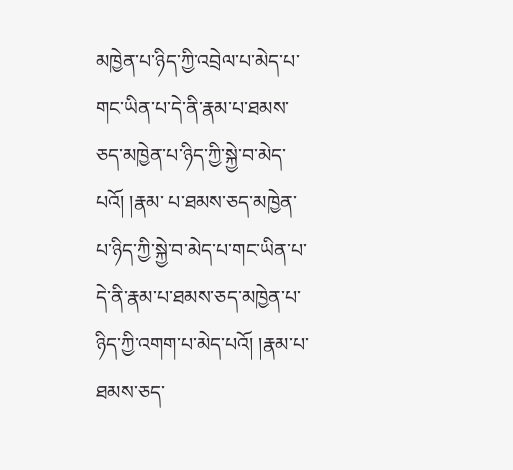མཁྱེན་པ་ཉིད་ཀྱི་འབྲེལ་པ་མེད་པ་གང་ཡིན་པ་དེ་ནི་རྣམ་པ་ཐམས་ཅད་མཁྱེན་པ་ཉིད་ཀྱི་སྐྱེ་བ་མེད་པའོ། །རྣམ་ པ་ཐམས་ཅད་མཁྱེན་པ་ཉིད་ཀྱི་སྐྱེ་བ་མེད་པ་གང་ཡིན་པ་དེ་ནི་རྣམ་པ་ཐམས་ཅད་མཁྱེན་པ་ཉིད་ཀྱི་འགག་པ་མེད་པའོ། །རྣམ་པ་ཐམས་ཅད་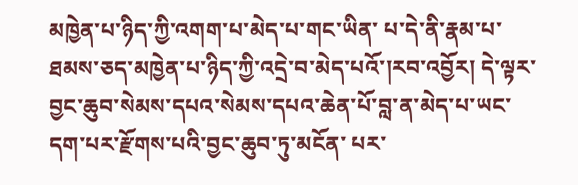མཁྱེན་པ་ཉིད་ཀྱི་འགག་པ་མེད་པ་གང་ཡིན་ པ་དེ་ནི་རྣམ་པ་ཐམས་ཅད་མཁྱེན་པ་ཉིད་ཀྱི་འདྲེ་བ་མེད་པའོ་།རབ་འབྱོར། དེ་ལྟར་བྱང་ཆུབ་སེམས་དཔའ་སེམས་དཔའ་ཆེན་པོ་བླ་ན་མེད་པ་ཡང་དག་པར་རྫོགས་པའི་བྱང་ཆུབ་ཏུ་མངོན་ པར་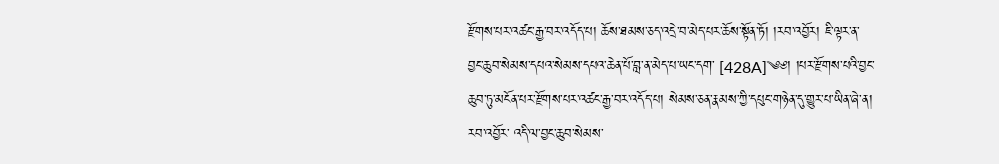རྫོགས་པར་འཚང་རྒྱ་བར་འདོད་པ། ཆོས་ཐམས་ཅད་འདྲེ་བ་མེད་པར་ཆོས་སྟོན་ཏོ། །རབ་འབྱོར། ཇི་ལྟར་ན་བྱང་ཆུབ་སེམས་དཔའ་སེམས་དཔའ་ཆེན་པོ་བླ་ན་མེད་པ་ཡང་དག་ [428A]༄༅། །པར་རྫོགས་པའི་བྱང་ཆུབ་ཏུ་མངོན་པར་རྫོགས་པར་འཚང་རྒྱ་བར་འདོད་པ། སེམས་ཅན་རྣམས་ཀྱི་དཔུང་གཉེན་དུ་གྱུར་པ་ཡིན་ཞེ་ན། རབ་འབྱོར་ འདི་ལ་བྱང་ཆུབ་སེམས་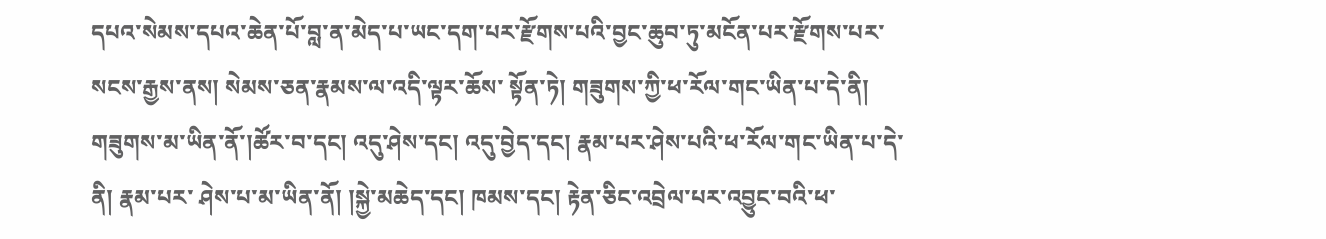དཔའ་སེམས་དཔའ་ཆེན་པོ་བླ་ན་མེད་པ་ཡང་དག་པར་རྫོགས་པའི་བྱང་ཆུབ་ཏུ་མངོན་པར་རྫོགས་པར་སངས་རྒྱས་ནས། སེམས་ཅན་རྣམས་ལ་འདི་ལྟར་ཆོས་ སྟོན་ཏེ། གཟུགས་ཀྱི་ཕ་རོལ་གང་ཡིན་པ་དེ་ནི། གཟུགས་མ་ཡིན་ནོ་།ཚོར་བ་དང། འདུ་ཤེས་དང། འདུ་བྱེད་དང། རྣམ་པར་ཤེས་པའི་ཕ་རོལ་གང་ཡིན་པ་དེ་ནི། རྣམ་པར་ ཤེས་པ་མ་ཡིན་ནོ། །སྐྱེ་མཆེད་དང། ཁམས་དང། རྟེན་ཅིང་འབྲེལ་པར་འབྱུང་བའི་ཕ་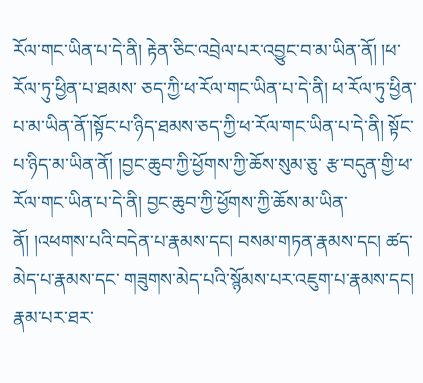རོལ་གང་ཡིན་པ་དེ་ནི། རྟེན་ཅིང་འབྲེལ་པར་འབྱུང་བ་མ་ཡིན་ནོ། །ཕ་རོལ་ཏུ་ཕྱིན་པ་ཐམས་ ཅད་ཀྱི་ཕ་རོལ་གང་ཡིན་པ་དེ་ནི། ཕ་རོལ་ཏུ་ཕྱིན་པ་མ་ཡིན་ནོ་།སྟོང་པ་ཉིད་ཐམས་ཅད་ཀྱི་ཕ་རོལ་གང་ཡིན་པ་དེ་ནི། སྟོང་པ་ཉིད་མ་ཡིན་ནོ། །བྱང་ཆུབ་ཀྱི་ཕྱོགས་ཀྱི་ཆོས་སུམ་ཅུ་ རྩ་བདུན་གྱི་ཕ་རོལ་གང་ཡིན་པ་དེ་ནི། བྱང་ཆུབ་ཀྱི་ཕྱོགས་ཀྱི་ཆོས་མ་ཡིན་ནོ། །འཕགས་པའི་བདེན་པ་རྣམས་དང། བསམ་གཏན་རྣམས་དང། ཚད་མེད་པ་རྣམས་དང་ གཟུགས་མེད་པའི་སྙོམས་པར་འཇུག་པ་རྣམས་དང། རྣམ་པར་ཐར་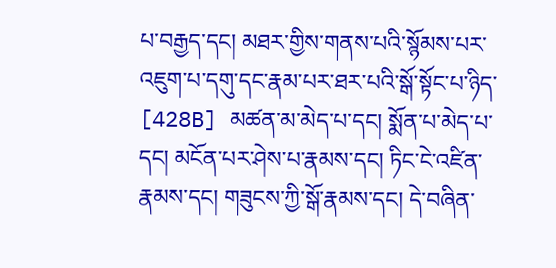པ་བརྒྱད་དང། མཐར་གྱིས་གནས་པའི་སྙོམས་པར་འཇུག་པ་དགུ་དང་རྣམ་པར་ཐར་པའི་སྒོ་སྟོང་པ་ཉིད་ [428B] མཚན་མ་མེད་པ་དང། སྨོན་པ་མེད་པ་དང། མངོན་པར་ཤེས་པ་རྣམས་དང། ཏིང་ངེ་འཛིན་རྣམས་དང། གཟུངས་ཀྱི་སྒོ་རྣམས་དང། དེ་བཞིན་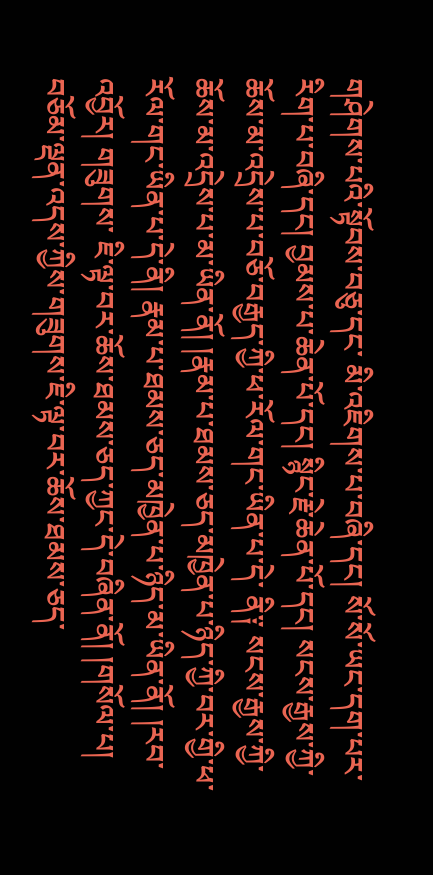གཤེགས་པའི་སྟོབས་བཅུ་དང་ མི་འཇིགས་པ་བཞི་དང། སོ་སོ་ཡང་དག་པར་རིག་པ་བཞི་དང། བྱམས་པ་ཆེན་པོ་དང། སྙིང་རྗེ་ཆེན་པོ་དང། སངས་རྒྱས་ཀྱི་ཆོས་མ་འདྲེས་པ་བཅོ་བརྒྱད་ཀྱི་ཕ་རོལ་གང་ཡིན་པ་དེ་ ནི༑ སངས་རྒྱས་ཀྱི་ཆོས་མ་འདྲེས་པ་མ་ཡིན་ནོ། །རྣམ་པ་ཐམས་ཅད་མཁྱེན་པ་ཉིད་ཀྱི་བར་གྱི་ཕ་རོལ་གང་ཡིན་པ་དེ་ནི། རྣམ་པ་ཐམས་ཅད་མཁྱེན་པ་ཉིད་མ་ཡིན་ནོ། །རབ་འབྱོར། གཟུགས་ ཇི་ལྟ་བར་ཆོས་ཐམས་ཅད་ཀྱང་དེ་བཞིན་ནོ། །གསོལ་པ། བཅོམ་ལྡན་འདས་ཀྱིས་གཟུགས་ཇི་ལྟ་བར་ཆོས་ཐམས་ཅད་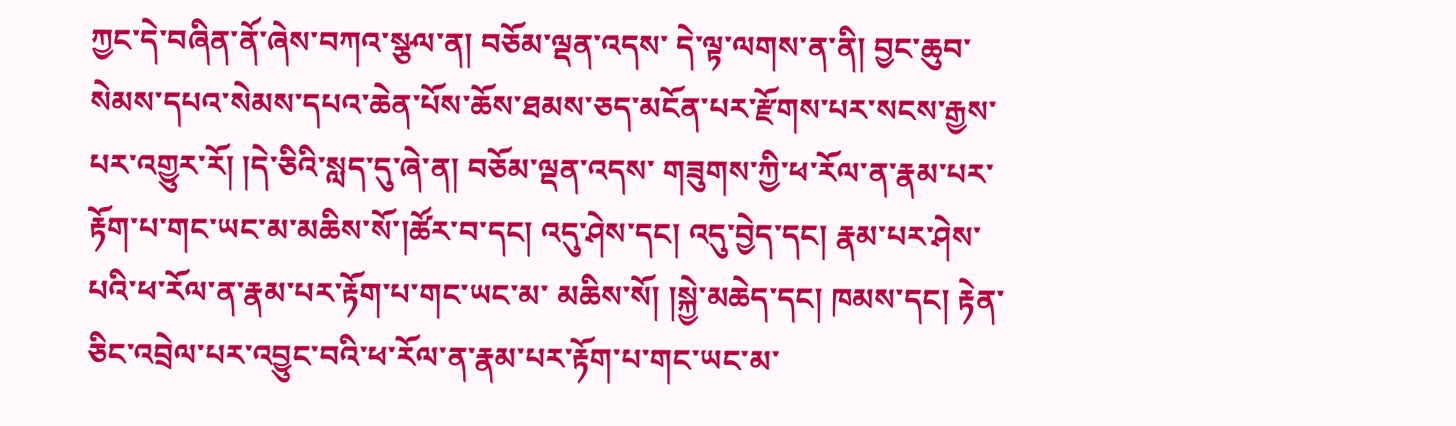ཀྱང་དེ་བཞིན་ནོ་ཞེས་བཀའ་སྩལ་ན། བཅོམ་ལྡན་འདས་ དེ་ལྟ་ལགས་ན་ནི། བྱང་ཆུབ་སེམས་དཔའ་སེམས་དཔའ་ཆེན་པོས་ཆོས་ཐམས་ཅད་མངོན་པར་རྫོགས་པར་སངས་རྒྱས་པར་འགྱུར་རོ། །དེ་ཅིའི་སླད་དུ་ཞེ་ན། བཅོམ་ལྡན་འདས་ གཟུགས་ཀྱི་ཕ་རོལ་ན་རྣམ་པར་རྟོག་པ་གང་ཡང་མ་མཆིས་སོ་།ཚོར་བ་དང། འདུ་ཤེས་དང། འདུ་བྱེད་དང། རྣམ་པར་ཤེས་པའི་ཕ་རོལ་ན་རྣམ་པར་རྟོག་པ་གང་ཡང་མ་ མཆིས་སོ། །སྐྱེ་མཆེད་དང། ཁམས་དང། རྟེན་ཅིང་འབྲེལ་པར་འབྱུང་བའི་ཕ་རོལ་ན་རྣམ་པར་རྟོག་པ་གང་ཡང་མ་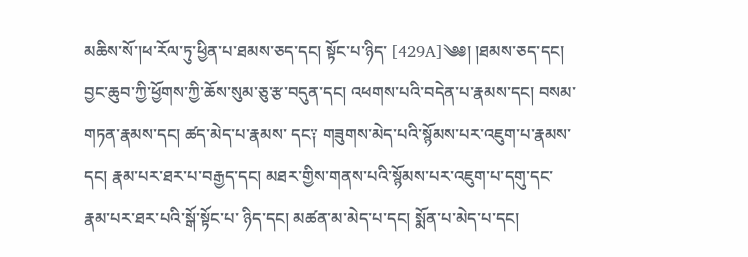མཆིས་སོ་།ཕ་རོལ་ཏུ་ཕྱིན་པ་ཐམས་ཅད་དང། སྟོང་པ་ཉིད་ [429A]༄༅། །ཐམས་ཅད་དང། བྱང་ཆུབ་ཀྱི་ཕྱོགས་ཀྱི་ཆོས་སུམ་ཅུ་རྩ་བདུན་དང། འཕགས་པའི་བདེན་པ་རྣམས་དང། བསམ་གཏན་རྣམས་དང། ཚད་མེད་པ་རྣམས་ དང༑ གཟུགས་མེད་པའི་སྙོམས་པར་འཇུག་པ་རྣམས་དང། རྣམ་པར་ཐར་པ་བརྒྱད་དང། མཐར་གྱིས་གནས་པའི་སྙོམས་པར་འཇུག་པ་དགུ་དང་རྣམ་པར་ཐར་པའི་སྒོ་སྟོང་པ་ ཉིད་དང། མཚན་མ་མེད་པ་དང། སྨོན་པ་མེད་པ་དང།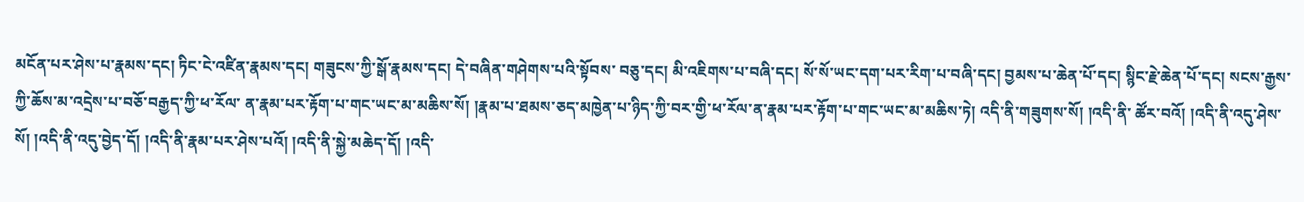མངོན་པར་ཤེས་པ་རྣམས་དང། ཏིང་ངེ་འཛིན་རྣམས་དང། གཟུངས་ཀྱི་སྒོ་རྣམས་དང། དེ་བཞིན་གཤེགས་པའི་སྟོབས་ བཅུ་དང། མི་འཇིགས་པ་བཞི་དང། སོ་སོ་ཡང་དག་པར་རིག་པ་བཞི་དང། བྱམས་པ་ཆེན་པོ་དང། སྙིང་རྗེ་ཆེན་པོ་དང། སངས་རྒྱས་ཀྱི་ཆོས་མ་འདྲེས་པ་བཅོ་བརྒྱད་ཀྱི་ཕ་རོལ་ ན་རྣམ་པར་རྟོག་པ་གང་ཡང་མ་མཆིས་སོ། །རྣམ་པ་ཐམས་ཅད་མཁྱེན་པ་ཉིད་ཀྱི་བར་གྱི་ཕ་རོལ་ན་རྣམ་པར་རྟོག་པ་གང་ཡང་མ་མཆིས་ཏེ། འདི་ནི་གཟུགས་སོ། །འདི་ནི་ ཚོར་བའོ། །འདི་ནི་འདུ་ཤེས་སོ། །འདི་ནི་འདུ་བྱེད་དོ། །འདི་ནི་རྣམ་པར་ཤེས་པའོ། །འདི་ནི་སྐྱེ་མཆེད་དོ། །འདི་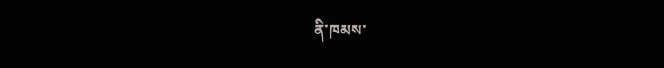ནི་ཁམས་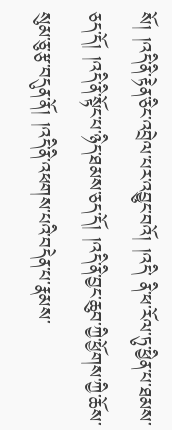སོ། །འདི་ནི་རྟེན་ཅིང་འབྲེལ་པར་འབྱུང་བའོ། །འདི་ ནི་ཕ་རོལ་ཏུ་ཕྱིན་པ་ཐམས་ཅད་དོ། །འདི་ནི་སྟོང་པ་ཉིད་ཐམས་ཅད་དོ། །འདི་ནི་བྱང་ཆུབ་ཀྱི་ཕྱོགས་ཀྱི་ཆོས་སུམ་ཅུ་རྩ་བདུན་ནོ། །འདི་ནི་འཕགས་པའི་བདེན་པ་རྣམས་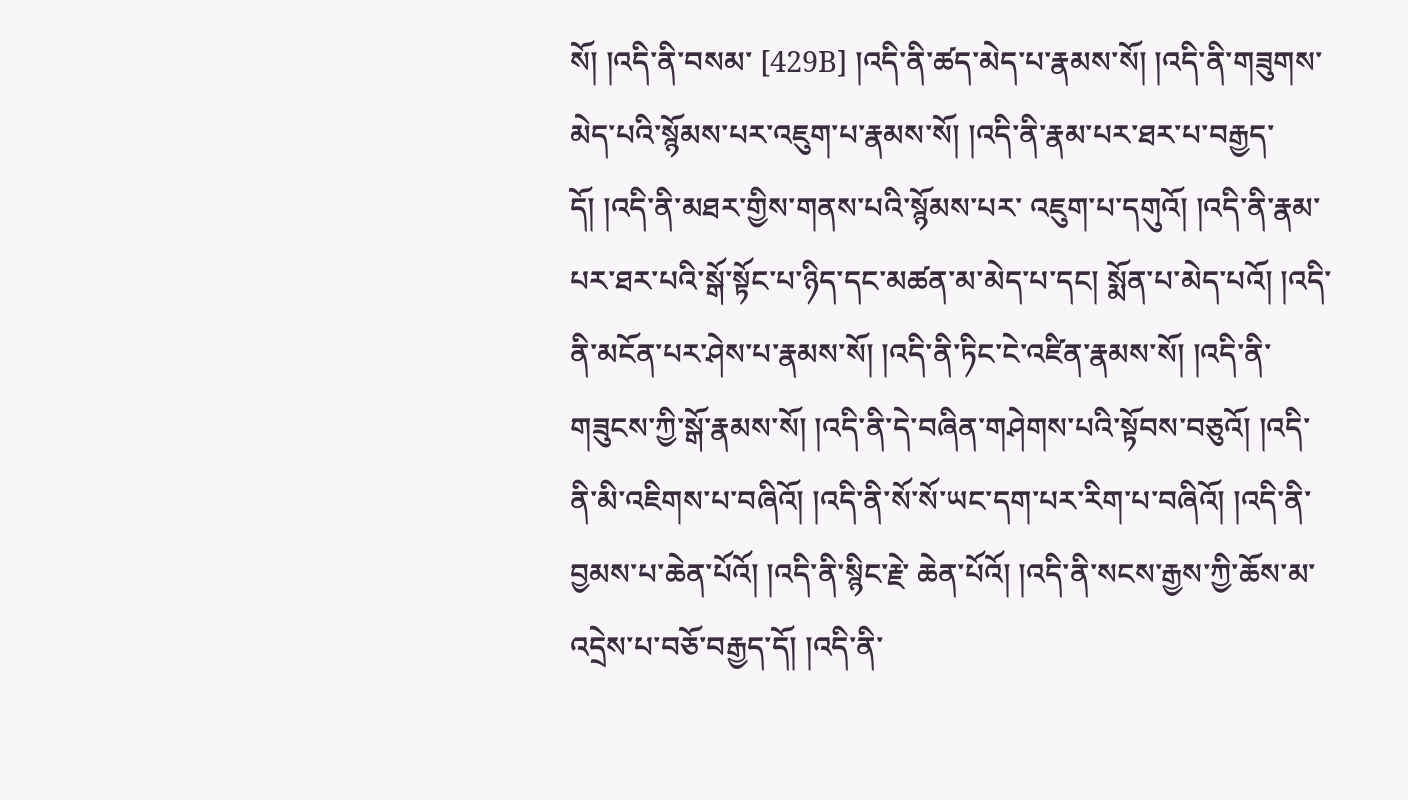སོ། །འདི་ནི་བསམ་ [429B] །འདི་ནི་ཚད་མེད་པ་རྣམས་སོ། །འདི་ནི་གཟུགས་མེད་པའི་སྙོམས་པར་འཇུག་པ་རྣམས་སོ། །འདི་ནི་རྣམ་པར་ཐར་པ་བརྒྱད་དོ། །འདི་ནི་མཐར་གྱིས་གནས་པའི་སྙོམས་པར་ འཇུག་པ་དགུའོ། །འདི་ནི་རྣམ་པར་ཐར་པའི་སྒོ་སྟོང་པ་ཉིད་དང་མཚན་མ་མེད་པ་དང། སྨོན་པ་མེད་པའོ། །འདི་ནི་མངོན་པར་ཤེས་པ་རྣམས་སོ། །འདི་ནི་ཏིང་ངེ་འཛིན་རྣམས་སོ། །འདི་ནི་ གཟུངས་ཀྱི་སྒོ་རྣམས་སོ། །འདི་ནི་དེ་བཞིན་གཤེགས་པའི་སྟོབས་བཅུའོ། །འདི་ནི་མི་འཇིགས་པ་བཞིའོ། །འདི་ནི་སོ་སོ་ཡང་དག་པར་རིག་པ་བཞིའོ། །འདི་ནི་བྱམས་པ་ཆེན་པོའོ། །འདི་ནི་སྙིང་རྗེ་ ཆེན་པོའོ། །འདི་ནི་སངས་རྒྱས་ཀྱི་ཆོས་མ་འདྲེས་པ་བཅོ་བརྒྱད་དོ། །འདི་ནི་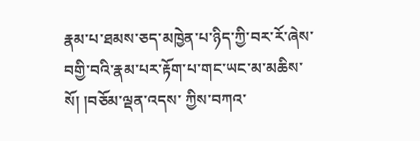རྣམ་པ་ཐམས་ཅད་མཁྱེན་པ་ཉིད་ཀྱི་བར་རོ་ཞེས་བགྱི་བའི་རྣམ་པར་རྟོག་པ་གང་ཡང་མ་མཆིས་སོ། །བཅོམ་ལྡན་འདས་ ཀྱིས་བཀའ་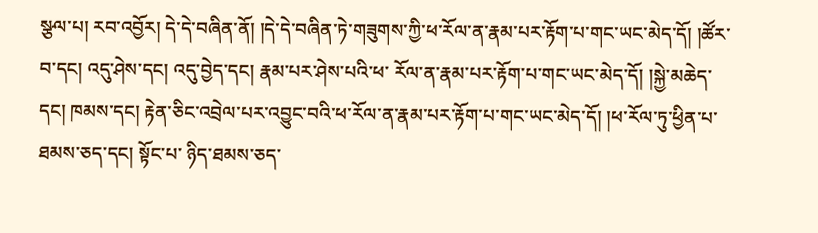སྩལ་པ། རབ་འབྱོར། དེ་དེ་བཞིན་ནོ། །དེ་དེ་བཞིན་ཏེ་གཟུགས་ཀྱི་ཕ་རོལ་ན་རྣམ་པར་རྟོག་པ་གང་ཡང་མེད་དོ། །ཚོར་བ་དང། འདུ་ཤེས་དང། འདུ་བྱེད་དང། རྣམ་པར་ཤེས་པའི་ཕ་ རོལ་ན་རྣམ་པར་རྟོག་པ་གང་ཡང་མེད་དོ། །སྐྱེ་མཆེད་དང། ཁམས་དང། རྟེན་ཅིང་འབྲེལ་པར་འབྱུང་བའི་ཕ་རོལ་ན་རྣམ་པར་རྟོག་པ་གང་ཡང་མེད་དོ། །ཕ་རོལ་ཏུ་ཕྱིན་པ་ཐམས་ཅད་དང། སྟོང་པ་ ཉིད་ཐམས་ཅད་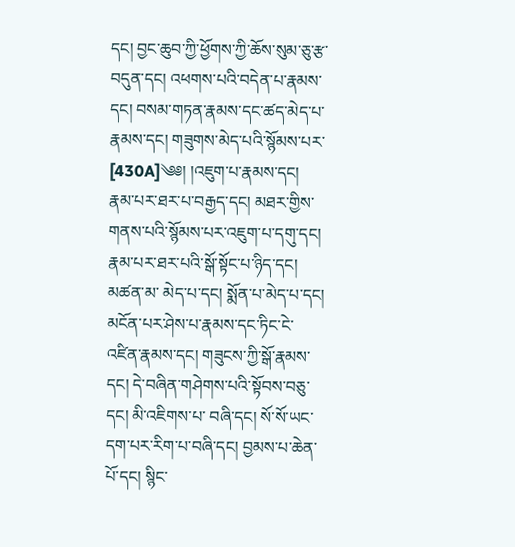དང། བྱང་ཆུབ་ཀྱི་ཕྱོགས་ཀྱི་ཆོས་སུམ་ཅུ་རྩ་བདུན་དང། འཕགས་པའི་བདེན་པ་རྣམས་དང། བསམ་གཏན་རྣམས་དང་ཚད་མེད་པ་རྣམས་དང། གཟུགས་མེད་པའི་སྙོམས་པར་ [430A]༄༅། །འཇུག་པ་རྣམས་དང། རྣམ་པར་ཐར་པ་བརྒྱད་དང། མཐར་གྱིས་གནས་པའི་སྙོམས་པར་འཇུག་པ་དགུ་དང། རྣམ་པར་ཐར་པའི་སྒོ་སྟོང་པ་ཉིད་དང། མཚན་མ་ མེད་པ་དང། སྨོན་པ་མེད་པ་དང། མངོན་པར་ཤེས་པ་རྣམས་དང་ཏིང་ངེ་འཛིན་རྣམས་དང། གཟུངས་ཀྱི་སྒོ་རྣམས་དང། དེ་བཞིན་གཤེགས་པའི་སྟོབས་བཅུ་དང། མི་འཇིགས་པ་ བཞི་དང། སོ་སོ་ཡང་དག་པར་རིག་པ་བཞི་དང། བྱམས་པ་ཆེན་པོ་དང། སྙིང་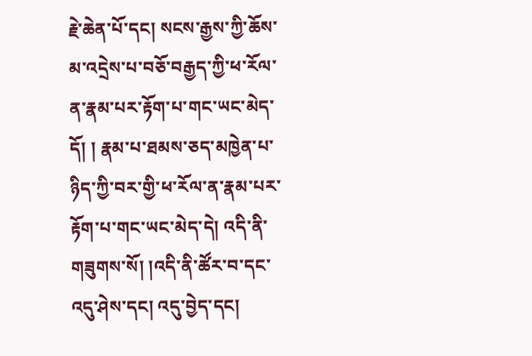རྗེ་ཆེན་པོ་དང། སངས་རྒྱས་ཀྱི་ཆོས་མ་འདྲེས་པ་བཅོ་བརྒྱད་ཀྱི་ཕ་རོལ་ན་རྣམ་པར་རྟོག་པ་གང་ཡང་མེད་དོ། ། རྣམ་པ་ཐམས་ཅད་མཁྱེན་པ་ཉིད་ཀྱི་བར་གྱི་ཕ་རོལ་ན་རྣམ་པར་རྟོག་པ་གང་ཡང་མེད་དེ། འདི་ནི་གཟུགས་སོ། །འདི་ནི་ཚོར་བ་དང་འདུ་ཤེས་དང། འདུ་བྱེད་དང།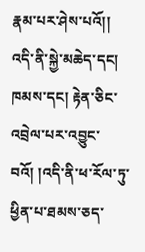རྣམ་པར་ཤེས་པའོ།། འདི་ནི་སྐྱེ་མཆེད་དང། ཁམས་དང། རྟེན་ཅིང་འབྲེལ་པར་འབྱུང་བའོ། །འདི་ནི་ཕ་རོལ་ཏུ་ཕྱིན་པ་ཐམས་ཅད་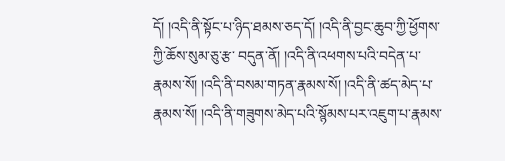དོ། །འདི་ནི་སྟོང་པ་ཉིད་ཐམས་ཅད་དོ། །འདི་ནི་བྱང་ཆུབ་ཀྱི་ཕྱོགས་ཀྱི་ཆོས་སུམ་ཅུ་རྩ་ བདུན་ནོ། །འདི་ནི་འཕགས་པའི་བདེན་པ་རྣམས་སོ། །འདི་ནི་བསམ་གཏན་རྣམས་སོ། །འདི་ནི་ཚད་མེད་པ་རྣམས་སོ། །འདི་ནི་གཟུགས་མེད་པའི་སྙོམས་པར་འཇུག་པ་རྣམས་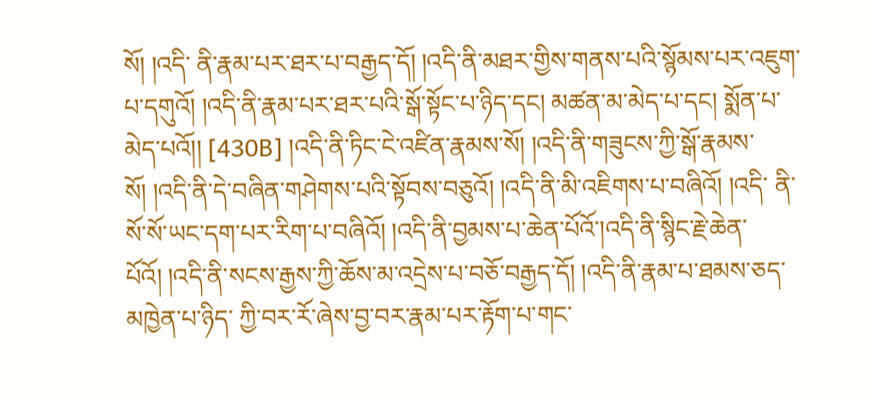སོ། །འདི་ ནི་རྣམ་པར་ཐར་པ་བརྒྱད་དོ། །འདི་ནི་མཐར་གྱིས་གནས་པའི་སྙོམས་པར་འཇུག་པ་དགུའོ། །འདི་ནི་རྣམ་པར་ཐར་པའི་སྒོ་སྟོང་པ་ཉིད་དང། མཚན་མ་མེད་པ་དང། སྨོན་པ་མེད་པའོ།། [430B] །འདི་ནི་ཏིང་ངེ་འཛིན་རྣམས་སོ། །འདི་ནི་གཟུངས་ཀྱི་སྒོ་རྣམས་སོ། །འདི་ནི་དེ་བཞིན་གཤེགས་པའི་སྟོབས་བཅུའོ། །འདི་ནི་མི་འཇིགས་པ་བཞིའོ། །འདི་ ནི་སོ་སོ་ཡང་དག་པར་རིག་པ་བཞིའོ། །འདི་ནི་བྱམས་པ་ཆེན་པོའོ་།འདི་ནི་སྙིང་རྗེ་ཆེན་པོའོ། །འདི་ནི་སངས་རྒྱས་ཀྱི་ཆོས་མ་འདྲེས་པ་བཅོ་བརྒྱད་དོ། །འདི་ནི་རྣམ་པ་ཐམས་ཅད་མཁྱེན་པ་ཉིད་ ཀྱི་བར་རོ་ཞེས་བྱ་བར་རྣམ་པར་རྟོག་པ་གང་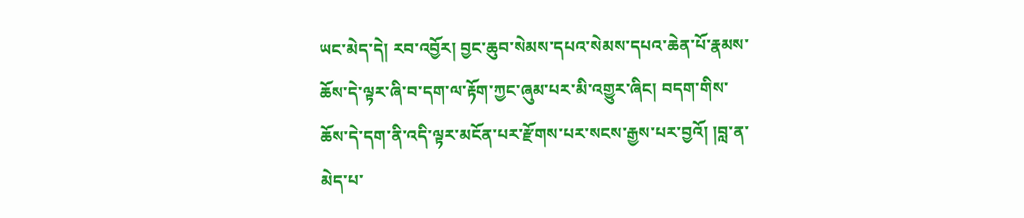ཡང་མེད་དེ། རབ་འབྱོར། བྱང་ཆུབ་སེམས་དཔའ་སེམས་དཔའ་ཆེན་པོ་རྣམས་ཆོས་དེ་ལྟར་ཞི་བ་དག་ལ་རྟོག་ཀྱང་ཞུམ་པར་མི་འགྱུར་ཞིང། བདག་གིས་ ཆོས་དེ་དག་ནི་འདི་ལྟར་མངོན་པར་རྫོགས་པར་སངས་རྒྱས་པར་བྱའོ། །བླ་ན་མེད་པ་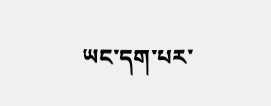ཡང་དག་པར་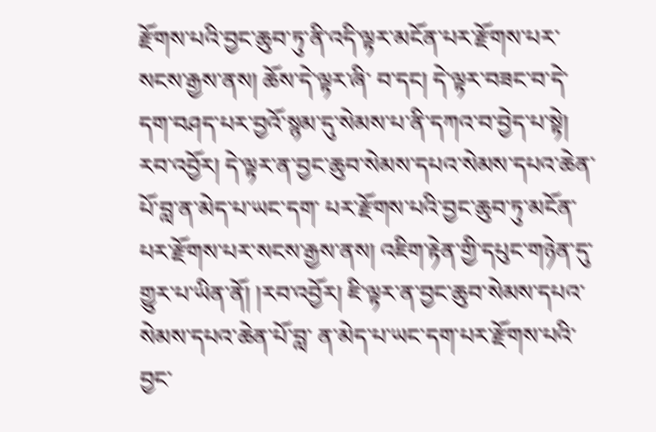རྫོགས་པའི་བྱང་ཆུབ་ཏུ་ནི་འདི་ལྟར་མངོན་པར་རྫོགས་པར་སངས་རྒྱས་ནས། ཆོས་དེ་ལྟར་ཞི་ བ་དང། དེ་ལྟར་བཟང་བ་དེ་དག་བཤད་པར་བྱའོ་སྙམ་དུ་སེམས་པ་ནི་དཀའ་བ་བྱེད་པ་སྟེ། རབ་འབྱོར། དེ་ལྟར་ན་བྱང་ཆུབ་སེམས་དཔའ་སེམས་དཔའ་ཆེན་པོ་བླ་ན་མེད་པ་ཡང་དག་ པར་རྫོགས་པའི་བྱང་ཆུབ་ཏུ་མངོན་པར་རྫོགས་པར་སངས་རྒྱས་ནས། འཇིག་རྟེན་གྱི་དཔུང་གཉེན་དུ་གྱུར་པ་ཡིན་ནོ། །རབ་འབྱོར། ཇི་ལྟར་ན་བྱང་ཆུབ་སེམས་དཔའ་སེམས་དཔའ་ཆེན་པོ་བླ་ ན་མེད་པ་ཡང་དག་པར་རྫོགས་པའི་བྱང་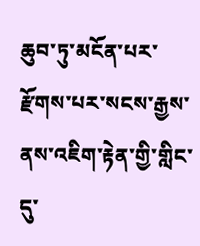ཆུབ་ཏུ་མངོན་པར་རྫོགས་པར་སངས་རྒྱས་ནས་འཇིག་རྟེན་གྱི་གླིང་དུ་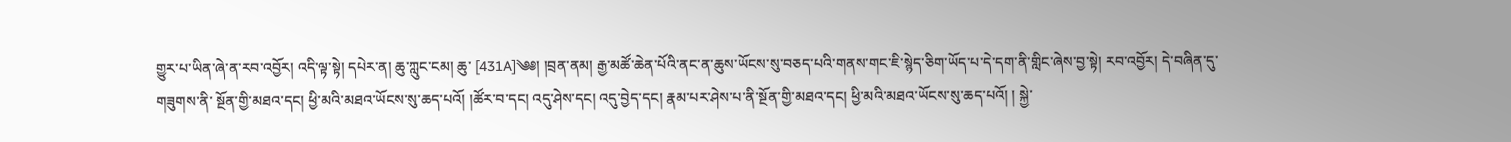གྱུར་པ་ཡིན་ཞེ་ན་རབ་འབྱོར། འདི་ལྟ་སྟེ། དཔེར་ན། ཆུ་ཀླུང་ངམ། ཆུ་ [431A]༄༅། །བྲན་ནམ། རྒྱ་མཚོ་ཆེན་པོའི་ནང་ན་ཆུས་ཡོངས་སུ་བཅད་པའི་གནས་གང་ཇི་སྙེད་ཅིག་ཡོད་པ་དེ་དག་ནི་གླིང་ཞེས་བྱ་སྟེ། རབ་འབྱོར། དེ་བཞིན་དུ་གཟུགས་ནི་ སྔོན་གྱི་མཐའ་དང། ཕྱི་མའི་མཐའ་ཡོངས་སུ་ཆད་པའོ། །ཚོར་བ་དང། འདུ་ཤེས་དང། འདུ་བྱེད་དང། རྣམ་པར་ཤེས་པ་ནི་སྔོན་གྱི་མཐའ་དང། ཕྱི་མའི་མཐའ་ཡོངས་སུ་ཆད་པའོ། ། སྐྱེ་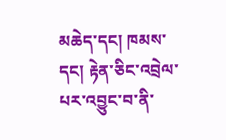མཆེད་དང། ཁམས་དང། རྟེན་ཅིང་འབྲེལ་པར་འབྱུང་བ་ནི་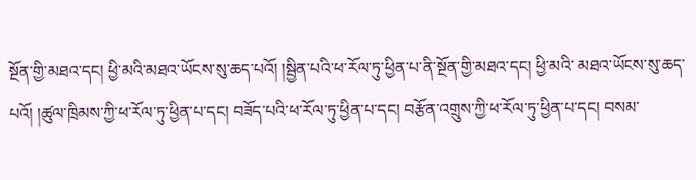སྔོན་གྱི་མཐའ་དང། ཕྱི་མའི་མཐའ་ཡོངས་སུ་ཆད་པའོ། །སྦྱིན་པའི་ཕ་རོལ་ཏུ་ཕྱིན་པ་ནི་སྔོན་གྱི་མཐའ་དང། ཕྱི་མའི་ མཐའ་ཡོངས་སུ་ཆད་པའོ། །ཚུལ་ཁྲིམས་ཀྱི་ཕ་རོལ་ཏུ་ཕྱིན་པ་དང། བཟོད་པའི་ཕ་རོལ་ཏུ་ཕྱིན་པ་དང། བརྩོན་འགྲུས་ཀྱི་ཕ་རོལ་ཏུ་ཕྱིན་པ་དང། བསམ་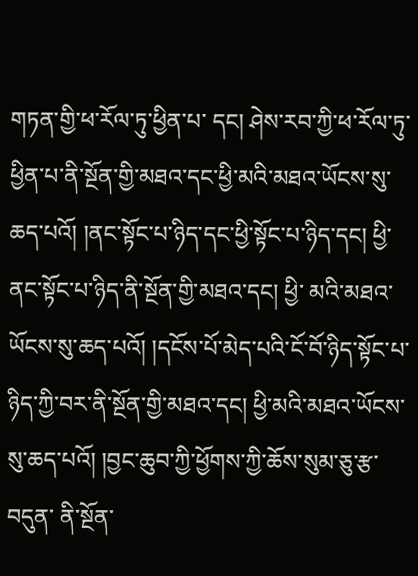གཏན་གྱི་ཕ་རོལ་ཏུ་ཕྱིན་པ་ དང། ཤེས་རབ་ཀྱི་ཕ་རོལ་ཏུ་ཕྱིན་པ་ནི་སྔོན་གྱི་མཐའ་དང་ཕྱི་མའི་མཐའ་ཡོངས་སུ་ཆད་པའོ། །ནང་སྟོང་པ་ཉིད་དང་ཕྱི་སྟོང་པ་ཉིད་དང། ཕྱི་ནང་སྟོང་པ་ཉིད་ནི་སྔོན་གྱི་མཐའ་དང། ཕྱི་ མའི་མཐའ་ཡོངས་སུ་ཆད་པའོ། །དངོས་པོ་མེད་པའི་ངོ་བོ་ཉིད་སྟོང་པ་ཉིད་ཀྱི་བར་ནི་སྔོན་གྱི་མཐའ་དང། ཕྱི་མའི་མཐའ་ཡོངས་སུ་ཆད་པའོ། །བྱང་ཆུབ་ཀྱི་ཕྱོགས་ཀྱི་ཆོས་སུམ་ཅུ་རྩ་བདུན་ ནི་སྔོན་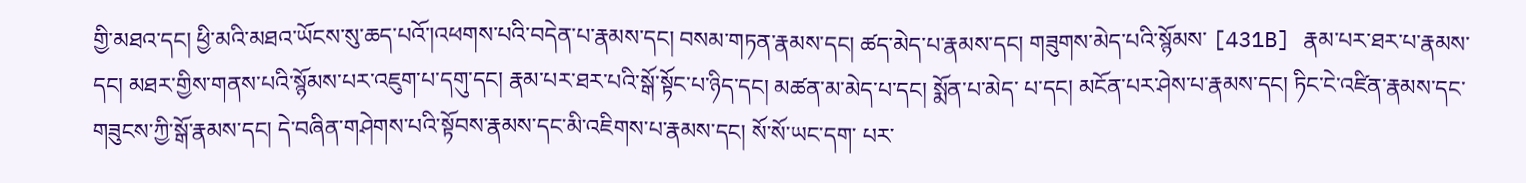གྱི་མཐའ་དང། ཕྱི་མའི་མཐའ་ཡོངས་སུ་ཆད་པའོ་།འཕགས་པའི་བདེན་པ་རྣམས་དང། བསམ་གཏན་རྣམས་དང། ཚད་མེད་པ་རྣམས་དང། གཟུགས་མེད་པའི་སྙོམས་ [431B] རྣམ་པར་ཐར་པ་རྣམས་དང། མཐར་གྱིས་གནས་པའི་སྙོམས་པར་འཇུག་པ་དགུ་དང། རྣམ་པར་ཐར་པའི་སྒོ་སྟོང་པ་ཉིད་དང། མཚན་མ་མེད་པ་དང། སྨོན་པ་མེད་ པ་དང། མངོན་པར་ཤེས་པ་རྣམས་དང། ཏིང་ངེ་འཛིན་རྣམས་དང་གཟུངས་ཀྱི་སྒོ་རྣམས་དང། དེ་བཞིན་གཤེགས་པའི་སྟོབས་རྣམས་དང་མི་འཇིགས་པ་རྣམས་དང། སོ་སོ་ཡང་དག་ པར་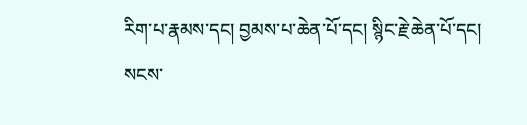རིག་པ་རྣམས་དང། བྱམས་པ་ཆེན་པོ་དང། སྙིང་རྗེ་ཆེན་པོ་དང། སངས་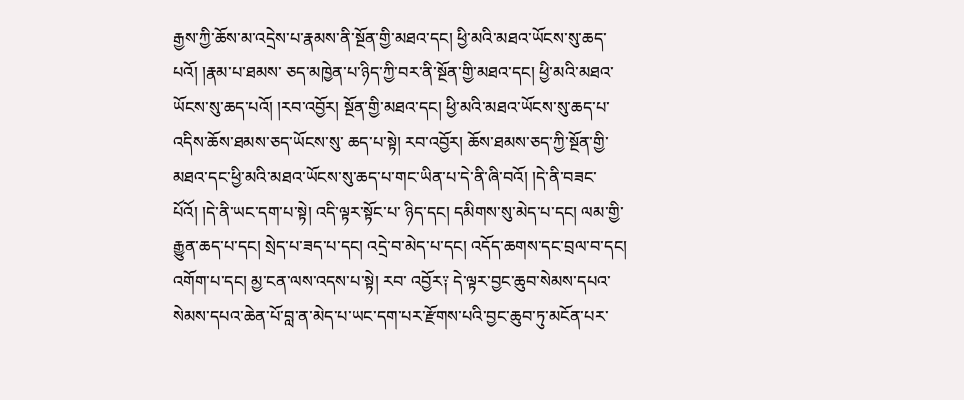རྒྱས་ཀྱི་ཆོས་མ་འདྲེས་པ་རྣམས་ནི་སྔོན་གྱི་མཐའ་དང། ཕྱི་མའི་མཐའ་ཡོངས་སུ་ཆད་པའོ། །རྣམ་པ་ཐམས་ ཅད་མཁྱེན་པ་ཉིད་ཀྱི་བར་ནི་སྔོན་གྱི་མཐའ་དང། ཕྱི་མའི་མཐའ་ཡོངས་སུ་ཆད་པའོ། །རབ་འབྱོར། སྔོན་གྱི་མཐའ་དང། ཕྱི་མའི་མཐའ་ཡོངས་སུ་ཆད་པ་འདིས་ཆོས་ཐམས་ཅད་ཡོངས་སུ་ ཆད་པ་སྟེ། རབ་འབྱོར། ཆོས་ཐམས་ཅད་ཀྱི་སྔོན་གྱི་མཐའ་དང་ཕྱི་མའི་མཐའ་ཡོངས་སུ་ཆད་པ་གང་ཡིན་པ་དེ་ནི་ཞི་བའོ། །དེ་ནི་བཟང་པོའོ། །དེ་ནི་ཡང་དག་པ་སྟེ། འདི་ལྟར་སྟོང་པ་ ཉིད་དང། དམིགས་སུ་མེད་པ་དང། ལམ་གྱི་རྒྱུན་ཆད་པ་དང། སྲེད་པ་ཟད་པ་དང། འདྲེ་བ་མེད་པ་དང། འདོད་ཆགས་དང་བྲལ་བ་དང། འགོག་པ་དང། མྱ་ངན་ལས་འདས་པ་སྟེ། རབ་ འབྱོར༑ དེ་ལྟར་བྱང་ཆུབ་སེམས་དཔའ་སེམས་དཔའ་ཆེན་པོ་བླ་ན་མེད་པ་ཡང་དག་པར་རྫོགས་པའི་བྱང་ཆུབ་ཏུ་མངོན་པར་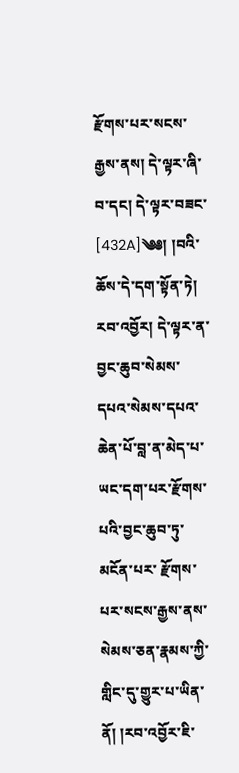རྫོགས་པར་སངས་རྒྱས་ནས། དེ་ལྟར་ཞི་བ་དང། དེ་ལྟར་བཟང་ [432A]༄༅། །བའི་ཆོས་དེ་དག་སྟོན་ཏེ། རབ་འབྱོར། དེ་ལྟར་ན་བྱང་ཆུབ་སེམས་དཔའ་སེམས་དཔའ་ཆེན་པོ་བླ་ན་མེད་པ་ཡང་དག་པར་རྫོགས་པའི་བྱང་ཆུབ་ཏུ་མངོན་པར་ རྫོགས་པར་སངས་རྒྱས་ནས་སེམས་ཅན་རྣམས་ཀྱི་གླིང་དུ་གྱུར་པ་ཡིན་ནོ། །རབ་འབྱོར་ཇི་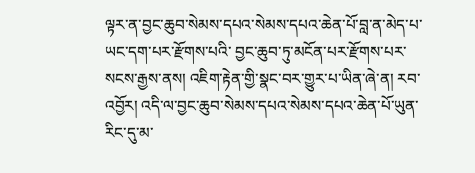ལྟར་ན་བྱང་ཆུབ་སེམས་དཔའ་སེམས་དཔའ་ཆེན་པོ་བླ་ན་མེད་པ་ཡང་དག་པར་རྫོགས་པའི་ བྱང་ཆུབ་ཏུ་མངོན་པར་རྫོགས་པར་སངས་རྒྱས་ནས། འཇིག་རྟེན་གྱི་སྣང་བར་གྱུར་པ་ཡིན་ཞེ་ན། རབ་འབྱོར། འདི་ལ་བྱང་ཆུབ་སེམས་དཔའ་སེམས་དཔའ་ཆེན་པོ་ཡུན་རིང་དུ་མ་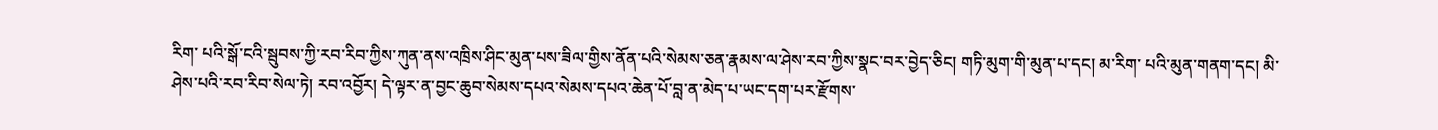རིག་ པའི་སྒོ་ངའི་སྦུབས་ཀྱི་རབ་རིབ་ཀྱིས་ཀུན་ནས་འཁྲིས་ཤིང་མུན་པས་ཟིལ་གྱིས་ནོན་པའི་སེམས་ཅན་རྣམས་ལ་ཤེས་རབ་ཀྱིས་སྣང་བར་བྱེད་ཅིང། གཏི་མུག་གི་མུན་པ་དང། མ་རིག་ པའི་མུན་གནག་དང། མི་ཤེས་པའི་རབ་རིབ་སེལ་ཏེ། རབ་འབྱོར། དེ་ལྟར་ན་བྱང་ཆུབ་སེམས་དཔའ་སེམས་དཔའ་ཆེན་པོ་བླ་ན་མེད་པ་ཡང་དག་པར་རྫོགས་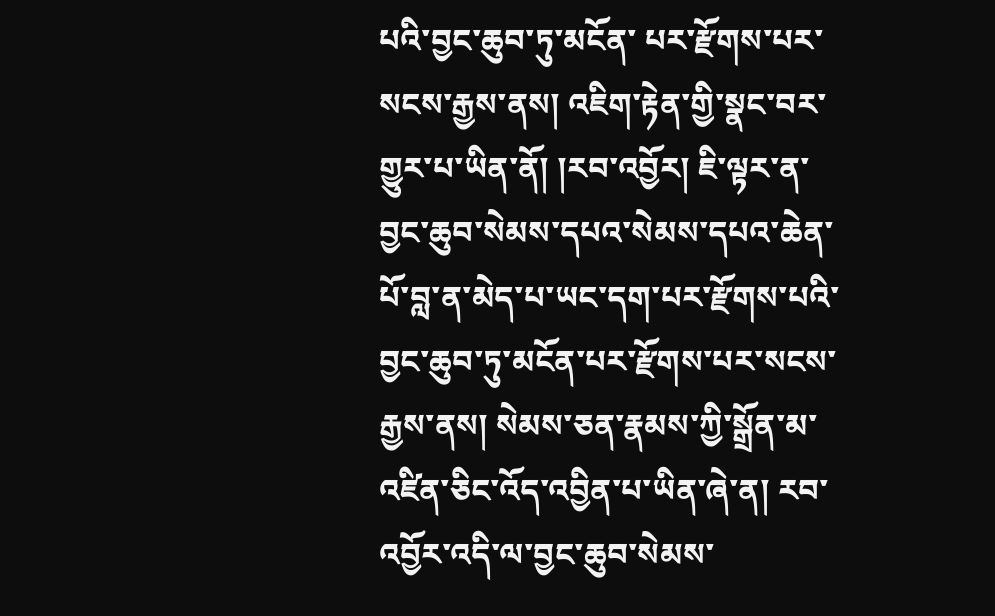པའི་བྱང་ཆུབ་ཏུ་མངོན་ པར་རྫོགས་པར་སངས་རྒྱས་ནས། འཇིག་རྟེན་གྱི་སྣང་བར་གྱུར་པ་ཡིན་ནོ། །རབ་འབྱོར། ཇི་ལྟར་ན་བྱང་ཆུབ་སེམས་དཔའ་སེམས་དཔའ་ཆེན་པོ་བླ་ན་མེད་པ་ཡང་དག་པར་རྫོགས་པའི་ བྱང་ཆུབ་ཏུ་མངོན་པར་རྫོགས་པར་སངས་རྒྱས་ནས། སེམས་ཅན་རྣམས་ཀྱི་སྒྲོན་མ་འཛིན་ཅིང་འོད་འབྱིན་པ་ཡིན་ཞེ་ན། རབ་འབྱོར་འདི་ལ་བྱང་ཆུབ་སེམས་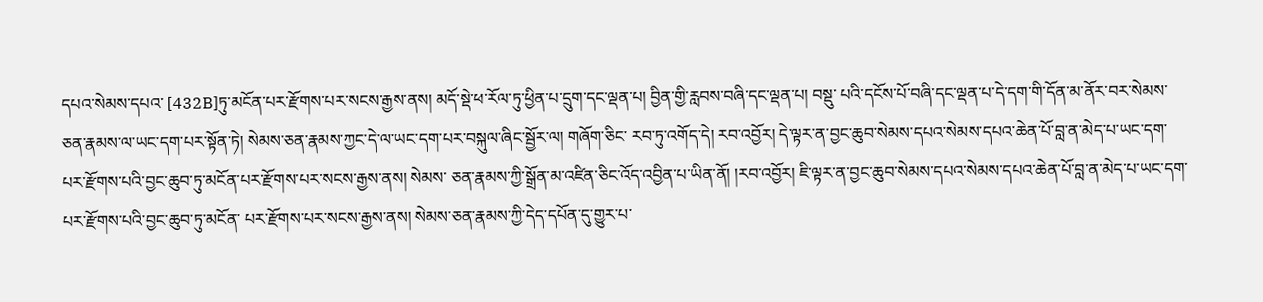དཔའ་སེམས་དཔའ་ [432B]ཏུ་མངོན་པར་རྫོགས་པར་སངས་རྒྱས་ནས། མདོ་སྡེ་ཕ་རོལ་ཏུ་ཕྱིན་པ་དྲུག་དང་ལྡན་པ། བྱིན་གྱི་རླབས་བཞི་དང་ལྡན་པ། བསྡུ་ པའི་དངོས་པོ་བཞི་དང་ལྡན་པ་དེ་དག་གི་དོན་མ་ནོར་བར་སེམས་ཅན་རྣམས་ལ་ཡང་དག་པར་སྟོན་ཏེ། སེམས་ཅན་རྣམས་ཀྱང་དེ་ལ་ཡང་དག་པར་བསྐུལ་ཞིང་སྦྱོར་ལ། གཞོག་ཅིང་ རབ་ཏུ་འགོད་དེ། རབ་འབྱོར། དེ་ལྟར་ན་བྱང་ཆུབ་སེམས་དཔའ་སེམས་དཔའ་ཆེན་པོ་བླ་ན་མེད་པ་ཡང་དག་པར་རྫོགས་པའི་བྱང་ཆུབ་ཏུ་མངོན་པར་རྫོགས་པར་སངས་རྒྱས་ནས། སེམས་ ཅན་རྣམས་ཀྱི་སྒྲོན་མ་འཛིན་ཅིང་འོད་འབྱིན་པ་ཡིན་ནོ། །རབ་འབྱོར། ཇི་ལྟར་ན་བྱང་ཆུབ་སེམས་དཔའ་སེམས་དཔའ་ཆེན་པོ་བླ་ན་མེད་པ་ཡང་དག་པར་རྫོགས་པའི་བྱང་ཆུབ་ཏུ་མངོན་ པར་རྫོགས་པར་སངས་རྒྱས་ནས། སེམས་ཅན་རྣམས་ཀྱི་དེད་དཔོན་དུ་གྱུར་པ་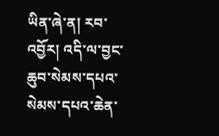ཡིན་ཞེ་ན། རབ་འབྱོར། འདི་ལ་བྱང་ཆུབ་སེམས་དཔའ་སེམས་དཔའ་ཆེན་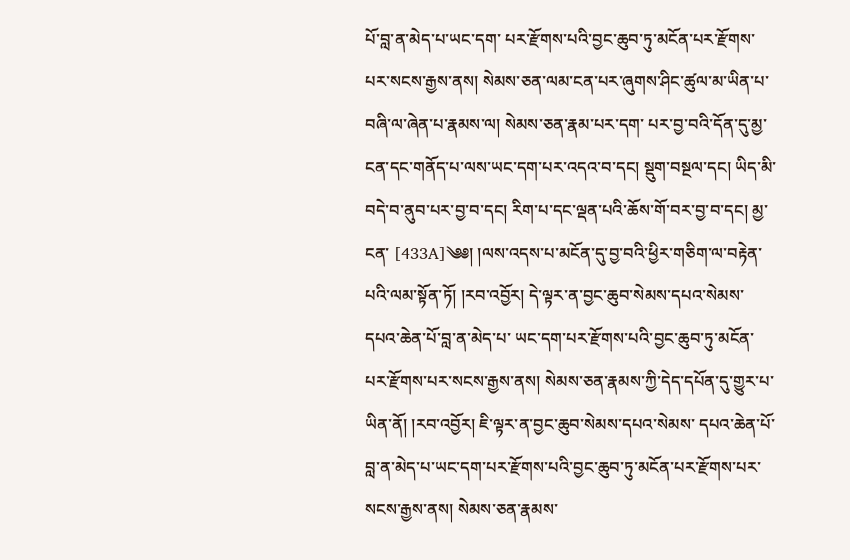པོ་བླ་ན་མེད་པ་ཡང་དག་ པར་རྫོགས་པའི་བྱང་ཆུབ་ཏུ་མངོན་པར་རྫོགས་པར་སངས་རྒྱས་ནས། སེམས་ཅན་ལམ་ངན་པར་ཞུགས་ཤིང་ཚུལ་མ་ཡིན་པ་བཞི་ལ་ཞེན་པ་རྣམས་ལ། སེམས་ཅན་རྣམ་པར་དག་ པར་བྱ་བའི་དོན་དུ་མྱ་ངན་དང་གནོད་པ་ལས་ཡང་དག་པར་འདའ་བ་དང། སྡུག་བསྔལ་དང། ཡིད་མི་བདེ་བ་ནུབ་པར་བྱ་བ་དང། རིག་པ་དང་ལྡན་པའི་ཆོས་གོ་བར་བྱ་བ་དང། མྱ་ངན་ [433A]༄༅། །ལས་འདས་པ་མངོན་དུ་བྱ་བའི་ཕྱིར་གཅིག་ལ་བརྟེན་པའི་ལམ་སྟོན་ཏོ། །རབ་འབྱོར། དེ་ལྟར་ན་བྱང་ཆུབ་སེམས་དཔའ་སེམས་དཔའ་ཆེན་པོ་བླ་ན་མེད་པ་ ཡང་དག་པར་རྫོགས་པའི་བྱང་ཆུབ་ཏུ་མངོན་པར་རྫོགས་པར་སངས་རྒྱས་ནས། སེམས་ཅན་རྣམས་ཀྱི་དེད་དཔོན་དུ་གྱུར་པ་ཡིན་ནོ། །རབ་འབྱོར། ཇི་ལྟར་ན་བྱང་ཆུབ་སེམས་དཔའ་སེམས་ དཔའ་ཆེན་པོ་བླ་ན་མེད་པ་ཡང་དག་པར་རྫོགས་པའི་བྱང་ཆུབ་ཏུ་མངོན་པར་རྫོགས་པར་སངས་རྒྱས་ནས། སེམས་ཅན་རྣམས་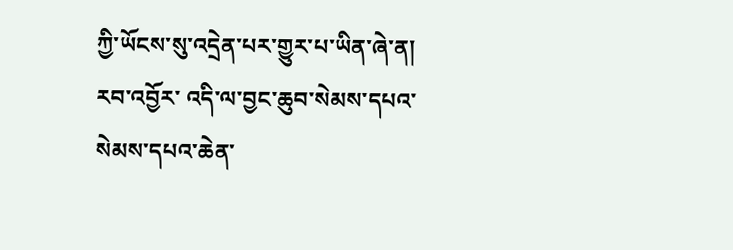ཀྱི་ཡོངས་སུ་འདྲེན་པར་གྱུར་པ་ཡིན་ཞེ་ན། རབ་འབྱོར་ འདི་ལ་བྱང་ཆུབ་སེམས་དཔའ་སེམས་དཔའ་ཆེན་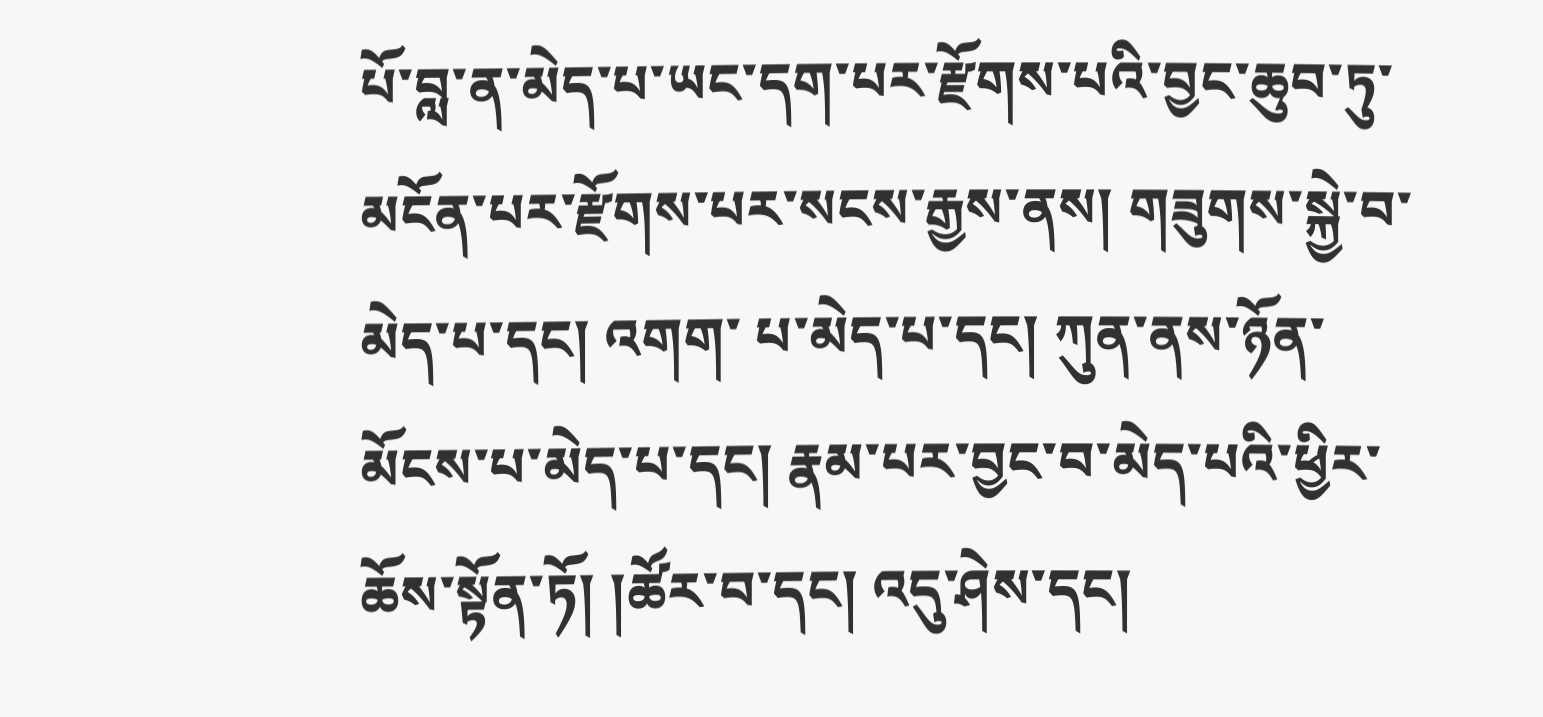པོ་བླ་ན་མེད་པ་ཡང་དག་པར་རྫོགས་པའི་བྱང་ཆུབ་ཏུ་མངོན་པར་རྫོགས་པར་སངས་རྒྱས་ནས། གཟུགས་སྐྱེ་བ་མེད་པ་དང། འགག་ པ་མེད་པ་དང། ཀུན་ནས་ཉོན་མོངས་པ་མེད་པ་དང། རྣམ་པར་བྱང་བ་མེད་པའི་ཕྱིར་ཆོས་སྟོན་ཏོ། །ཚོར་བ་དང། འདུ་ཤེས་དང།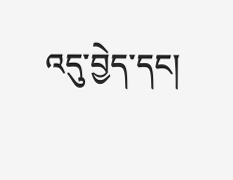འདུ་བྱེད་དང།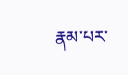རྣམ་པར་